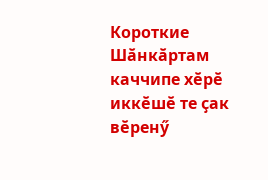Короткие
Шӑнкӑртам каччипе хӗрӗ иккӗшӗ те ҫак вӗренӳ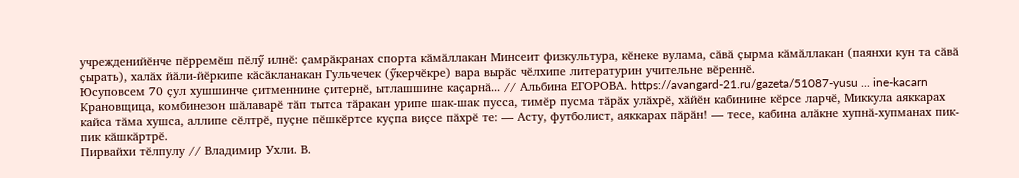учрежденийӗнче пӗрремӗш пӗлӳ илнӗ: ҫамрӑкранах спорта кӑмӑллакан Минсеит физкультура, кӗнеке вулама, сӑвӑ ҫырма кӑмӑллакан (паянхи кун та сӑвӑ ҫырать), халӑх йӑли-йӗркипе кӑсӑкланакан Гульчечек (ӳкерчӗкре) вара вырӑс чӗлхипе литературин учительне вӗреннӗ.
Юсуповсем 70 ҫул хушшинче ҫитменнине ҫитернӗ, ытлашшине каҫарнӑ... // Альбина ЕГОРОВА. https://avangard-21.ru/gazeta/51087-yusu ... ine-kacarn
Крановщица, комбинезон шӑлаварӗ тӑп тытса тӑракан урипе шак-шак пусса, тимӗр пусма тӑрӑх улӑхрӗ, хӑйӗн кабинине кӗрсе ларчӗ, Миккула аяккарах кайса тӑма хушса, аллипе сӗлтрӗ, пуҫне пӗшкӗртсе куҫпа виҫсе пӑхрӗ те: — Асту, футболист, аяккарах пӑрӑн! — тесе, кабина алӑкне хупнӑ-хупманах пик-пик кӑшкӑртрӗ.
Пирвайхи тӗлпулу // Владимир Ухли. В.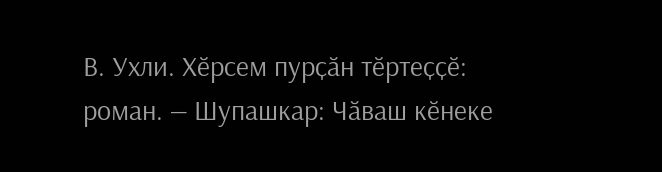В. Ухли. Хӗрсем пурҫӑн тӗртеҫҫӗ: роман. — Шупашкар: Чӑваш кӗнеке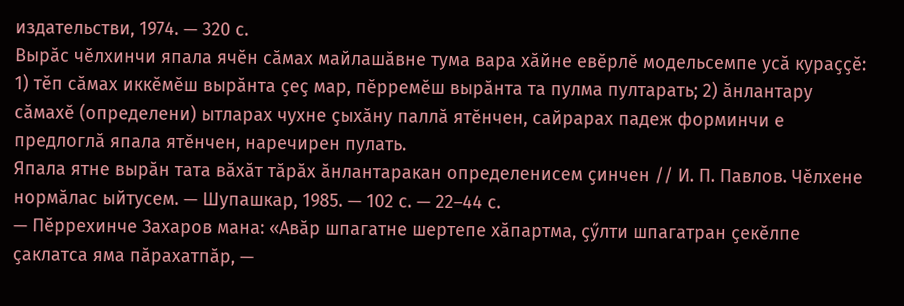издательстви, 1974. — 320 с.
Вырӑс чӗлхинчи япала ячӗн сӑмах майлашӑвне тума вара хӑйне евӗрлӗ модельсемпе усӑ кураҫҫӗ: 1) тӗп сӑмах иккӗмӗш вырӑнта ҫеҫ мар, пӗрремӗш вырӑнта та пулма пултарать; 2) ӑнлантару сӑмахӗ (определени) ытларах чухне ҫыхӑну паллӑ ятӗнчен, сайрарах падеж форминчи е предлоглӑ япала ятӗнчен, наречирен пулать.
Япала ятне вырӑн тата вӑхӑт тӑрӑх ӑнлантаракан определенисем ҫинчен // И. П. Павлов. Чӗлхене нормӑлас ыйтусем. — Шупашкар, 1985. — 102 с. — 22–44 с.
— Пӗррехинче Захаров мана: «Авӑр шпагатне шертепе хӑпартма, ҫӳлти шпагатран ҫекӗлпе ҫаклатса яма пӑрахатпӑр, —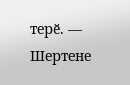терӗ. — Шертене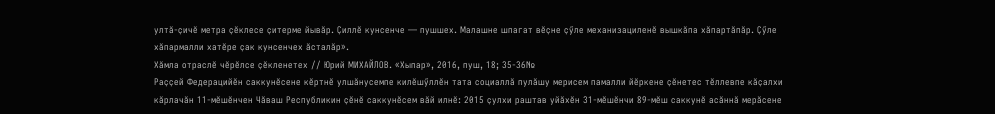ултӑ-ҫичӗ метра ҫӗклесе ҫитерме йывӑр. Ҫиллӗ кунсенче — пушшех. Малашне шпагат вӗҫне ҫӳле механизациленӗ вышкӑпа хӑпартӑпӑр. Ҫӳле хӑпармалли хатӗре ҫак кунсенчех ӑсталӑр».
Хӑмла отраслӗ чӗрӗлсе ҫӗкленетех // Юрий МИХАЙЛОВ. «Хыпар», 2016, пуш, 18; 35-36№
Раҫҫей Федерацийӗн саккунӗсене кӗртнӗ улшӑнусемпе килӗшӳллӗн тата социаллӑ пулӑшу мерисем памалли йӗркене ҫӗнетес тӗллевпе кӑҫалхи кӑрлачӑн 11-мӗшӗнчен Чӑваш Республикин ҫӗнӗ саккунӗсем вӑй илнӗ: 2015 ҫулхи раштав уйӑхӗн 31-мӗшӗнчи 89-мӗш саккунӗ асӑннӑ мерӑсене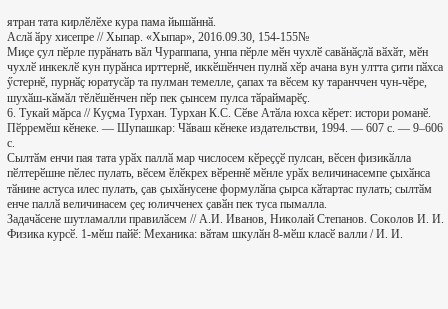ятран тата кирлӗлӗхе кура пама йышӑннӑ.
Аслӑ ӑру хисепре // Хыпар. «Хыпар», 2016.09.30, 154-155№
Миҫе ҫул пӗрле пурӑнать вӑл Чураппапа, унпа пӗрле мӗн чухлӗ савӑнӑҫлӑ вӑхӑт, мӗн чухлӗ инкеклӗ кун пурӑнса ирттернӗ, иккӗшӗнчен пулнӑ хӗр ачана вун ултта ҫити пӑхса ӳстернӗ, пурнӑҫ юратусӑр та пулман темелле, ҫапах та вӗсем ку таранччен чун-чӗре, шухӑш-кӑмӑл тӗлӗшӗнчен пӗр пек ҫынсем пулса тӑраймарӗҫ.
6. Тукай мӑрса // Куҫма Турхан. Турхан К.С. Сӗве Атӑла юхса кӗрет: истори романӗ. Пӗрремӗш кӗнеке. — Шупашкар: Чӑваш кӗнеке издательстви, 1994. — 607 с. — 9–606 с.
Сылтӑм енчи пая тата урӑх паллӑ мар числосем кӗреҫҫӗ пулсан, вӗсен физикӑлла пӗлтерӗшне пӗлес пулать, вӗсем ӗлӗкрех вӗреннӗ мӗнле урӑх величинасемпе ҫыхӑнса тӑнине астуса илес пулать, ҫав ҫыхӑнусене формулӑпа ҫырса кӑтартас пулать; сылтӑм енче паллӑ величинасем ҫеҫ юличченех ҫавӑн пек туса пымалла.
Задачӑсене шутламалли правилӑсем // А.И. Иванов, Николай Степанов. Соколов И. И. Физика курсӗ. 1-мӗш пайӗ: Механика: вӑтам шкулӑн 8-мӗш класӗ валли / И. И.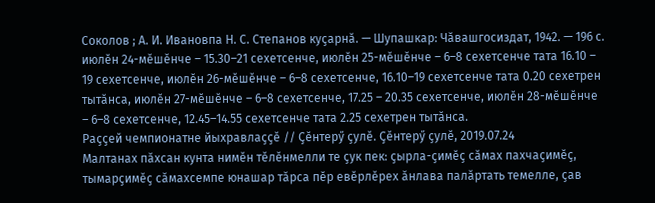Соколов ; А. И. Ивановпа Н. С. Степанов куҫарнӑ. — Шупашкар: Чӑвашгосиздат, 1942. — 196 с.
июлӗн 24-мӗшӗнче – 15.30–21 сехетсенче, июлӗн 25-мӗшӗнче – 6–8 сехетсенче тата 16.10 – 19 сехетсенче, июлӗн 26-мӗшӗнче – 6–8 сехетсенче, 16.10–19 сехетсенче тата 0.20 сехетрен тытӑнса, июлӗн 27-мӗшӗнче – 6–8 сехетсенче, 17.25 – 20.35 сехетсенче, июлӗн 28-мӗшӗнче – 6–8 сехетсенче, 12.45–14.55 сехетсенче тата 2.25 сехетрен тытӑнса.
Раҫҫей чемпионатне йыхравлаҫҫӗ // Ҫӗнтерӳ ҫулӗ. Ҫӗнтерӳ ҫулӗ, 2019.07.24
Малтанах пӑхсан кунта нимӗн тӗлӗнмелли те ҫук пек: ҫырла-ҫимӗҫ сӑмах пахчаҫимӗҫ, тымарҫимӗҫ сӑмахсемпе юнашар тӑрса пӗр евӗрлӗрех ӑнлава палӑртать темелле, ҫав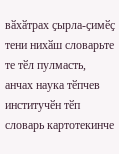вӑхӑтрах ҫырла-ҫимӗҫ тени нихӑш словарьте те тӗл пулмасть, анчах наука тӗпчев институчӗн тӗп словарь картотекинче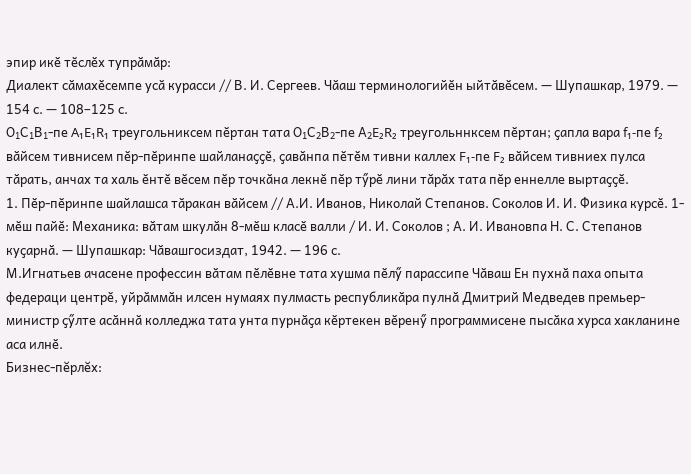эпир икӗ тӗслӗх тупрӑмӑр:
Диалект сӑмахӗсемпе усӑ курасси // В. И. Сергеев. Чӑаш терминологийӗн ыйтӑвӗсем. — Шупашкар, 1979. — 154 с. — 108–125 с.
О₁С₁В₁-пе A₁E₁R₁ треугольниксем пӗртан тата О₁С₂В₂-пе А₂E₂R₂ треугольннксем пӗртан; ҫапла вара f₁-пе f₂ вӑйсем тивнисем пӗр-пӗринпе шайланаҫҫӗ, ҫавӑнпа пӗтӗм тивни каллех F₁-пе F₂ вӑйсем тивниех пулса тӑрать, анчах та халь ӗнтӗ вӗсем пӗр точкӑна лекнӗ пӗр тӳрӗ лини тӑрӑх тата пӗр еннелле выртаҫҫӗ.
1. Пӗр-пӗринпе шайлашса тӑракан вӑйсем // А.И. Иванов, Николай Степанов. Соколов И. И. Физика курсӗ. 1-мӗш пайӗ: Механика: вӑтам шкулӑн 8-мӗш класӗ валли / И. И. Соколов ; А. И. Ивановпа Н. С. Степанов куҫарнӑ. — Шупашкар: Чӑвашгосиздат, 1942. — 196 с.
М.Игнатьев ачасене профессин вӑтам пӗлӗвне тата хушма пӗлӳ парассипе Чӑваш Ен пухнӑ паха опыта федераци центрӗ, уйрӑммӑн илсен нумаях пулмасть республикӑра пулнӑ Дмитрий Медведев премьер-министр ҫӳлте асӑннӑ колледжа тата унта пурнӑҫа кӗртекен вӗренӳ программисене пысӑка хурса хакланине аса илнӗ.
Бизнес-пĕрлĕх: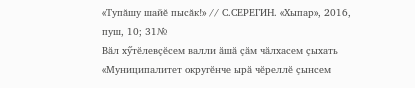«Тупăшу шайĕ пысăк!» // С.СЕРЕГИН. «Хыпар», 2016, пуш, 10; 31№
Вӑл хӳтӗлевҫӗсем валли ӑшӑ ҫӑм чӑлхасем ҫыхать «Муниципалитет округӗнче ырӑ чӗреллӗ ҫынсем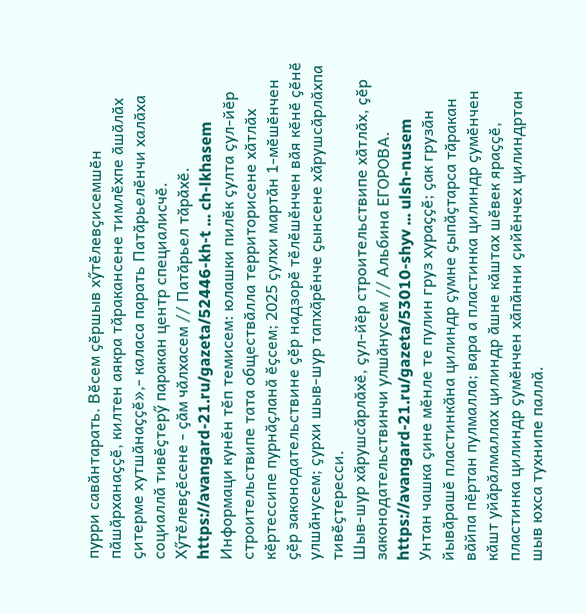пурри савӑнтарать. Вӗсем ҫӗршыв хӳтӗлевҫисемшӗн пӑшӑрханаҫҫӗ, килтен аякра тӑракансене тимлӗхпе ӑшӑлӑх ҫитерме хутшӑнаҫҫӗ»,- каласа парать Патӑрьелӗнчи халӑха социаллӑ тивӗҫтерӳ паракан центр специалисчӗ.
Хӳтӗлевҫӗсене - ҫӑм чӑлхасем // Патӑрьел тӑрӑхӗ. https://avangard-21.ru/gazeta/52446-kh-t ... ch-lkhasem
Информаци кунӗн тӗп темисем: юлашки пилӗк ҫулта ҫул-йӗр строительствипе тата обществӑлла территорисене хӑтлӑх кӗртессипе пурнӑҫланӑ ӗҫсем; 2025 ҫулхи мартӑн 1-мӗшӗнчен ҫӗр законодательствине ҫӗр надзорӗ тӗлӗшӗнчен вӑя кӗнӗ ҫӗнӗ улшӑнусем; ҫурхи шыв-шур тапхӑрӗнче ҫынсене хӑрушсӑрлӑхпа тивӗҫтересси.
Шыв-шур хӑрушсӑрлӑхӗ, ҫул-йӗр строительствипе хӑтлӑх, ҫӗр законодательствинчи улшӑнусем // Альбина ЕГОРОВА. https://avangard-21.ru/gazeta/53010-shyv ... ulsh-nusem
Унтан чашка ҫине мӗнле те пулин груз хураҫҫӗ; ҫак грузӑн йывӑрашӗ пластинкӑна цилиндр ҫумне ҫыпӑҫтарса тӑракан вӑйпа пӗртан пулмалла; вара а пластинка цилиндр ҫумӗнчен кӑшт уйӑрӑлмаллах цилиндр ӑшне кӑштах шӗвек яраҫҫӗ, пластинка цилиндр ҫумӗнчен хӑпӑнни ҫийӗнчех цилиндртан шыв юхса тухнипе паллӑ.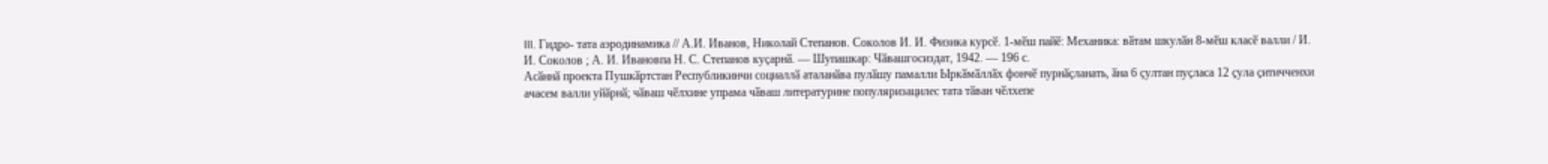III. Гидро- тата аэродинамика // А.И. Иванов, Николай Степанов. Соколов И. И. Физика курсӗ. 1-мӗш пайӗ: Механика: вӑтам шкулӑн 8-мӗш класӗ валли / И. И. Соколов ; А. И. Ивановпа Н. С. Степанов куҫарнӑ. — Шупашкар: Чӑвашгосиздат, 1942. — 196 с.
Асӑннӑ проекта Пушкӑртстан Республикинчи социаллӑ аталанӑва пулӑшу памалли Ыркӑмӑллӑх фончӗ пурнӑҫланать, ӑна 6 ҫултан пуҫласа 12 ҫула ҫитичченхи ачасем валли уйӑрнӑ; чӑваш чӗлхине упрама чӑваш литературине популяризацилес тата тӑван чӗлхепе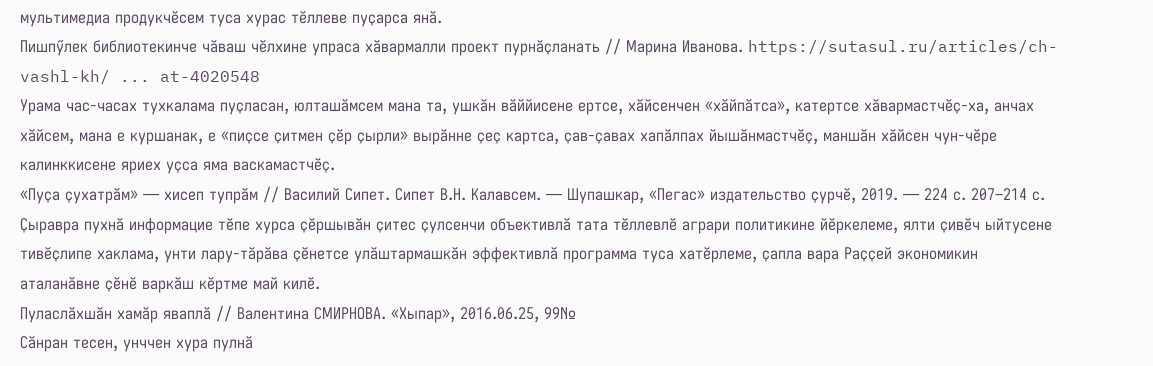мультимедиа продукчӗсем туса хурас тӗллеве пуҫарса янӑ.
Пишпӳлек библиотекинче чӑваш чӗлхине упраса хӑвармалли проект пурнӑҫланать // Марина Иванова. https://sutasul.ru/articles/ch-vashl-kh/ ... at-4020548
Урама час-часах тухкалама пуҫласан, юлташӑмсем мана та, ушкӑн вӑййисене ертсе, хӑйсенчен «хӑйпӑтса», катертсе хӑвармастчӗҫ-ха, анчах хӑйсем, мана е куршанак, е «пиҫсе ҫитмен ҫӗр ҫырли» вырӑнне ҫеҫ картса, ҫав-ҫавах хапӑлпах йышӑнмастчӗҫ, маншӑн хӑйсен чун-чӗре калинккисене яриех уҫса яма васкамастчӗҫ.
«Пуҫа ҫухатрӑм» — хисеп тупрӑм // Василий Сипет. Сипет В.Н. Калавсем. — Шупашкар, «Пегас» издательство ҫурчӗ, 2019. — 224 с. 207–214 с.
Ҫыравра пухнӑ информацие тӗпе хурса ҫӗршывӑн ҫитес ҫулсенчи объективлӑ тата тӗллевлӗ аграри политикине йӗркелеме, ялти ҫивӗч ыйтусене тивӗҫлипе хаклама, унти лару-тӑрӑва ҫӗнетсе улӑштармашкӑн эффективлӑ программа туса хатӗрлеме, ҫапла вара Раҫҫей экономикин аталанӑвне ҫӗнӗ варкӑш кӗртме май килӗ.
Пуласлӑхшӑн хамӑр яваплӑ // Валентина СМИРНОВА. «Хыпар», 2016.06.25, 99№
Сӑнран тесен, унччен хура пулнӑ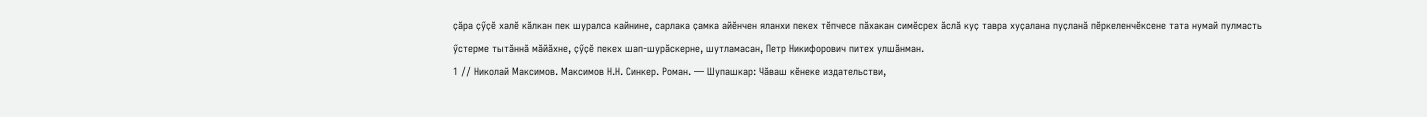ҫӑра ҫӳҫӗ халӗ кӑлкан пек шуралса кайнине, сарлака ҫамка айӗнчен яланхи пекех тӗпчесе пӑхакан симӗсрех ӑслӑ куҫ тавра хуҫалана пуҫланӑ пӗркеленчӗксене тата нумай пулмасть ӳстерме тытӑннӑ мӑйӑхне, ҫӳҫӗ пекех шап-шурӑскерне, шутламасан, Петр Никифорович питех улшӑнман.
1 // Николай Максимов. Максимов Н.Н. Синкер. Роман. — Шупашкар: Чӑваш кӗнеке издательстви,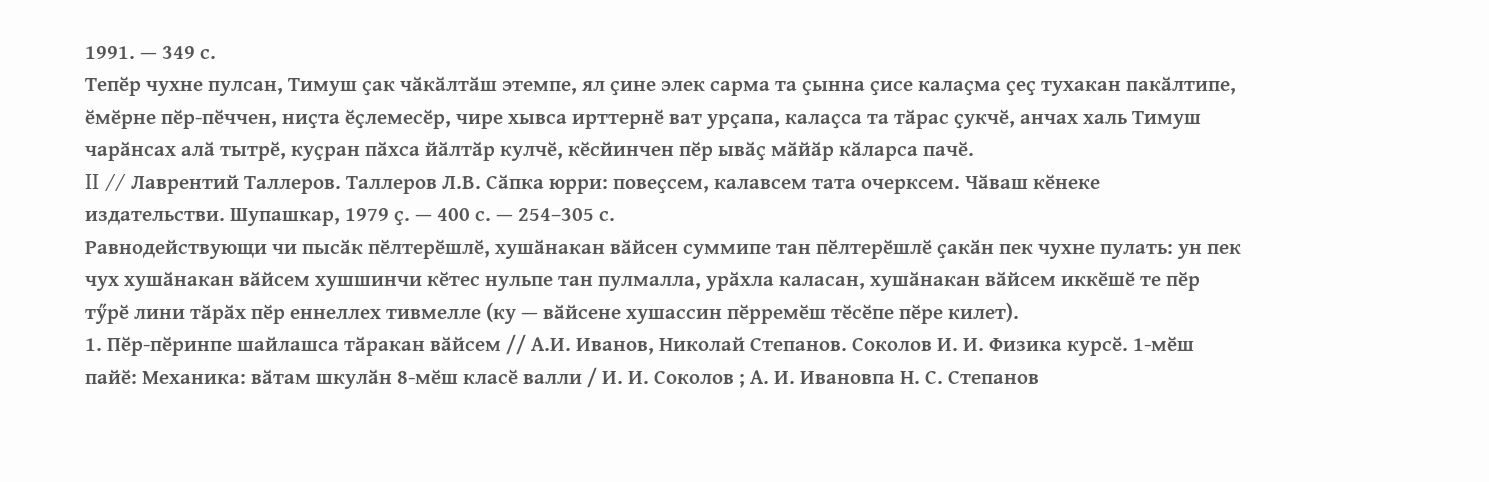1991. — 349 с.
Тепӗр чухне пулсан, Тимуш ҫак чӑкӑлтӑш этемпе, ял ҫине элек сарма та ҫынна ҫисе калаҫма ҫеҫ тухакан пакӑлтипе, ӗмӗрне пӗр-пӗччен, ниҫта ӗҫлемесӗр, чире хывса ирттернӗ ват урҫапа, калаҫса та тӑрас ҫукчӗ, анчах халь Тимуш чарӑнсах алӑ тытрӗ, куҫран пӑхса йӑлтӑр кулчӗ, кӗсйинчен пӗр ывӑҫ мӑйӑр кӑларса пачӗ.
II // Лаврентий Таллеров. Таллеров Л.В. Сӑпка юрри: повеҫсем, калавсем тата очерксем. Чӑваш кӗнеке издательстви. Шупашкар, 1979 ҫ. — 400 с. — 254–305 с.
Равнодействующи чи пысӑк пӗлтерӗшлӗ, хушӑнакан вӑйсен суммипе тан пӗлтерӗшлӗ ҫакӑн пек чухне пулать: ун пек чух хушӑнакан вӑйсем хушшинчи кӗтес нульпе тан пулмалла, урӑхла каласан, хушӑнакан вӑйсем иккӗшӗ те пӗр тӳрӗ лини тӑрӑх пӗр еннеллех тивмелле (ку — вӑйсене хушассин пӗрремӗш тӗсӗпе пӗре килет).
1. Пӗр-пӗринпе шайлашса тӑракан вӑйсем // А.И. Иванов, Николай Степанов. Соколов И. И. Физика курсӗ. 1-мӗш пайӗ: Механика: вӑтам шкулӑн 8-мӗш класӗ валли / И. И. Соколов ; А. И. Ивановпа Н. С. Степанов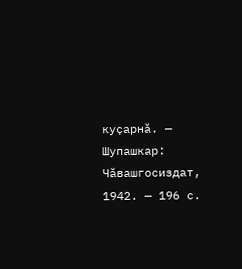куҫарнӑ. — Шупашкар: Чӑвашгосиздат, 1942. — 196 с.